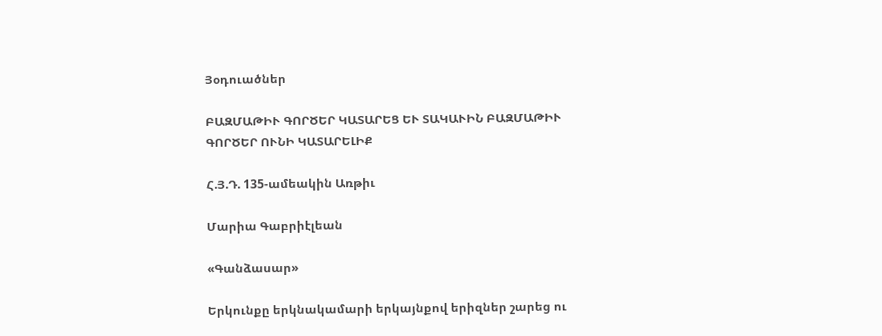Յօդուածներ

ԲԱԶՄԱԹԻՒ ԳՈՐԾԵՐ ԿԱՏԱՐԵՑ ԵՒ ՏԱԿԱՒԻՆ ԲԱԶՄԱԹԻՒ ԳՈՐԾԵՐ ՈՒՆԻ ԿԱՏԱՐԵԼԻՔ

Հ.Յ.Դ. 135-ամեակին Առթիւ

Մարիա Գաբրիէլեան

«Գանձասար»

Երկունքը երկնակամարի երկայնքով երիզներ շարեց ու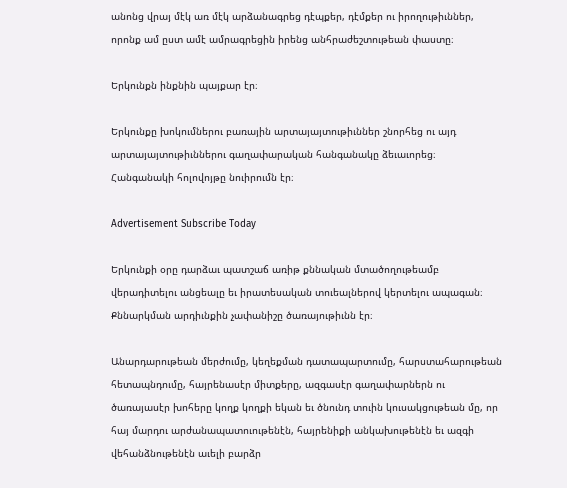անոնց վրայ մէկ առ մէկ արձանագրեց դէպքեր, դէմքեր ու իրողութիւններ, որոնք ամ ըստ ամէ ամրագրեցին իրենց անհրաժեշտութեան փաստը։

Երկունքն ինքնին պայքար էր։

Երկունքը խոկումներու բառային արտայայտութիւններ շնորհեց ու այդ արտայայտութիւններու գաղափարական հանգանակը ձեւաւորեց։
Հանգանակի հոլովոյթը նուիրումն էր։

Advertisement Subscribe Today

Երկունքի օրը դարձաւ պատշաճ առիթ քննական մտածողութեամբ վերադիտելու անցեալը եւ իրատեսական տուեալներով կերտելու ապագան։
Քննարկման արդիւնքին չափանիշը ծառայութիւնն էր։

Անարդարութեան մերժումը, կեղեքման դատապարտումը, հարստահարութեան հետապնդումը, հայրենասէր միտքերը, ազգասէր գաղափարներն ու ծառայասէր խոհերը կողք կողքի եկան եւ ծնունդ տուին կուսակցութեան մը, որ հայ մարդու արժանապատուութենէն, հայրենիքի անկախութենէն եւ ազգի վեհանձնութենէն աւելի բարձր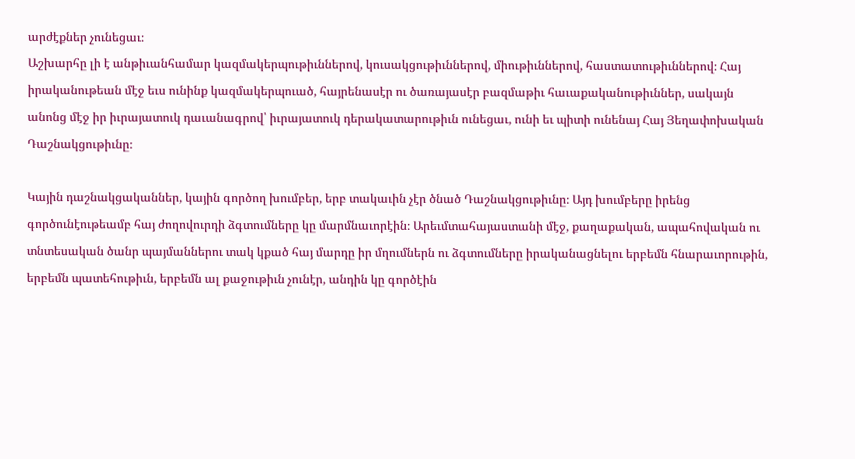արժէքներ չունեցաւ։
Աշխարհը լի է անթիւանհամար կազմակերպութիւններով, կուսակցութիւններով, միութիւններով, հաստատութիւններով։ Հայ իրականութեան մէջ եւս ունինք կազմակերպուած, հայրենասէր ու ծառայասէր բազմաթիւ հաւաքականութիւններ, սակայն անոնց մէջ իր իւրայատուկ դաւանագրով՝ իւրայատուկ դերակատարութիւն ունեցաւ, ունի եւ պիտի ունենայ Հայ Յեղափոխական Դաշնակցութիւնը։

Կային դաշնակցականներ, կային գործող խումբեր, երբ տակաւին չէր ծնած Դաշնակցութիւնը։ Այդ խումբերը իրենց գործունէութեամբ հայ ժողովուրդի ձգտումները կը մարմնաւորէին։ Արեւմտահայաստանի մէջ, քաղաքական, ապահովական ու տնտեսական ծանր պայմաններու տակ կքած հայ մարդը իր մղումներն ու ձգտումները իրականացնելու երբեմն հնարաւորութին, երբեմն պատեհութիւն, երբեմն ալ քաջութիւն չունէր, անդին կը գործէին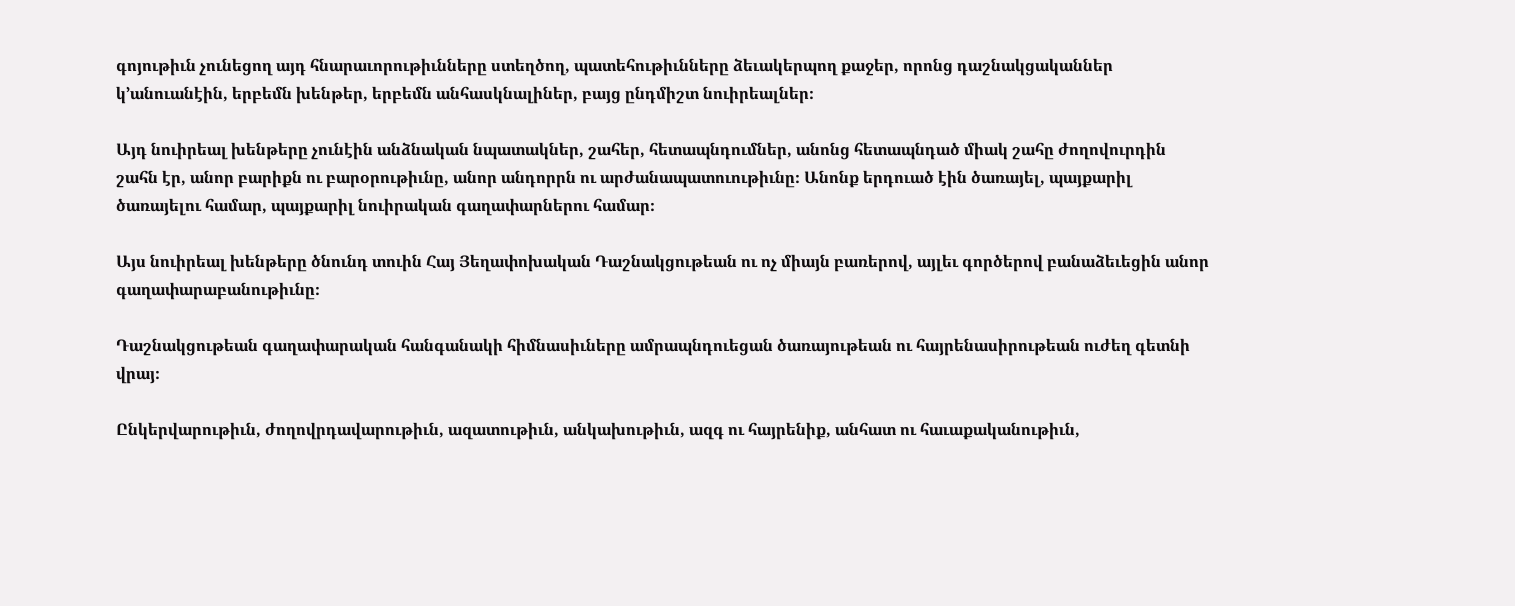գոյութիւն չունեցող այդ հնարաւորութիւնները ստեղծող, պատեհութիւնները ձեւակերպող քաջեր, որոնց դաշնակցականներ կ’անուանէին, երբեմն խենթեր, երբեմն անհասկնալիներ, բայց ընդմիշտ նուիրեալներ։

Այդ նուիրեալ խենթերը չունէին անձնական նպատակներ, շահեր, հետապնդումներ, անոնց հետապնդած միակ շահը ժողովուրդին շահն էր, անոր բարիքն ու բարօրութիւնը, անոր անդորրն ու արժանապատուութիւնը։ Անոնք երդուած էին ծառայել, պայքարիլ ծառայելու համար, պայքարիլ նուիրական գաղափարներու համար։

Այս նուիրեալ խենթերը ծնունդ տուին Հայ Յեղափոխական Դաշնակցութեան ու ոչ միայն բառերով, այլեւ գործերով բանաձեւեցին անոր գաղափարաբանութիւնը։

Դաշնակցութեան գաղափարական հանգանակի հիմնասիւները ամրապնդուեցան ծառայութեան ու հայրենասիրութեան ուժեղ գետնի վրայ։

Ընկերվարութիւն, ժողովրդավարութիւն, ազատութիւն, անկախութիւն, ազգ ու հայրենիք, անհատ ու հաւաքականութիւն,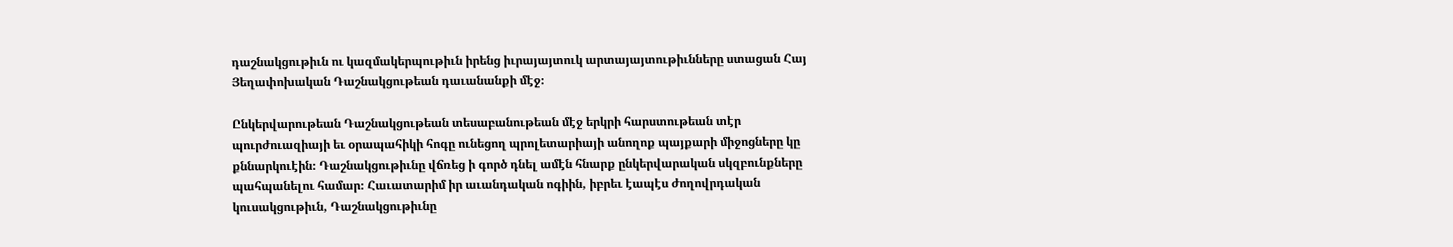դաշնակցութիւն ու կազմակերպութիւն իրենց իւրայայտուկ արտայայտութիւնները ստացան Հայ Յեղափոխական Դաշնակցութեան դաւանանքի մէջ։

Ընկերվարութեան Դաշնակցութեան տեսաբանութեան մէջ երկրի հարստութեան տէր պուրժուազիայի եւ օրապահիկի հոգը ունեցող պրոլետարիայի անողոք պայքարի միջոցները կը քննարկուէին։ Դաշնակցութիւնը վճռեց ի գործ դնել ամէն հնարք ընկերվարական սկզբունքները պահպանելու համար։ Հաւատարիմ իր աւանդական ոգիին, իբրեւ էապէս ժողովրդական կուսակցութիւն, Դաշնակցութիւնը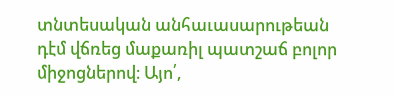տնտեսական անհաւասարութեան դէմ վճռեց մաքառիլ պատշաճ բոլոր միջոցներով։ Այո՛,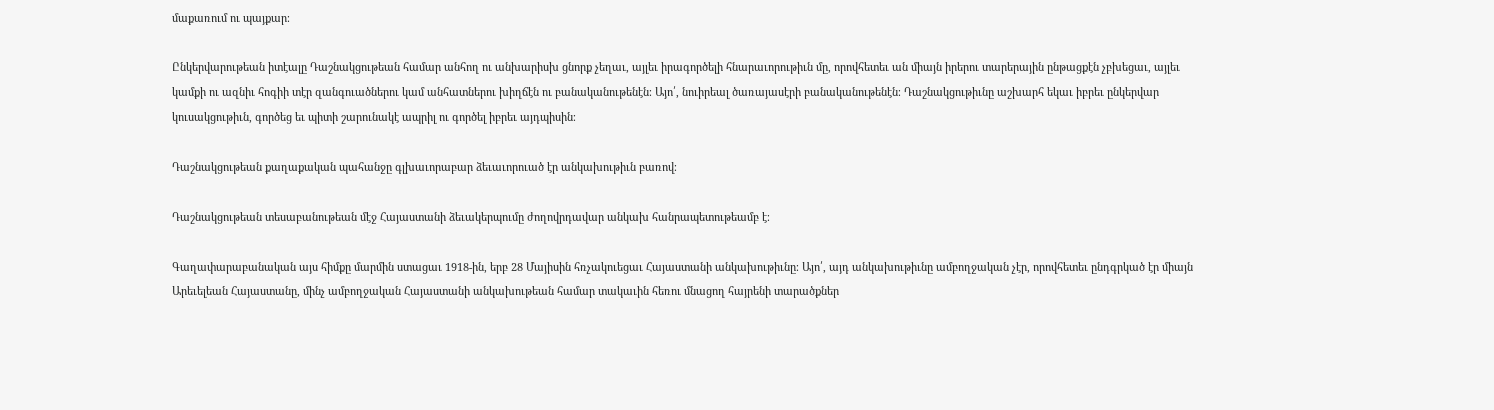մաքառում ու պայքար։

Ընկերվարութեան իտէալը Դաշնակցութեան համար անհող ու անխարիսխ ցնորք չեղաւ, այլեւ իրագործելի հնարաւորութիւն մը, որովհետեւ ան միայն իրերու տարերային ընթացքէն չբխեցաւ, այլեւ կամքի ու ազնիւ հոգիի տէր զանգուածներու կամ անհատներու խիղճէն ու բանականութենէն։ Այո՛, նուիրեալ ծառայասէրի բանականութենէն։ Դաշնակցութիւնը աշխարհ եկաւ իբրեւ ընկերվար կուսակցութիւն, գործեց եւ պիտի շարունակէ ապրիլ ու գործել իբրեւ այդպիսին։

Դաշնակցութեան քաղաքական պահանջը գլխաւորաբար ձեւաւորուած էր անկախութիւն բառով։

Դաշնակցութեան տեսաբանութեան մէջ Հայաստանի ձեւակերպումը ժողովրդավար անկախ հանրապետութեամբ է։

Գաղափարաբանական այս հիմքը մարմին ստացաւ 1918-ին, երբ 28 Մայիսին հռչակուեցաւ Հայաստանի անկախութիւնը։ Այո՛, այդ անկախութիւնը ամբողջական չէր, որովհետեւ ընդգրկած էր միայն Արեւելեան Հայաստանը, մինչ ամբողջական Հայաստանի անկախութեան համար տակաւին հեռու մնացող հայրենի տարածքներ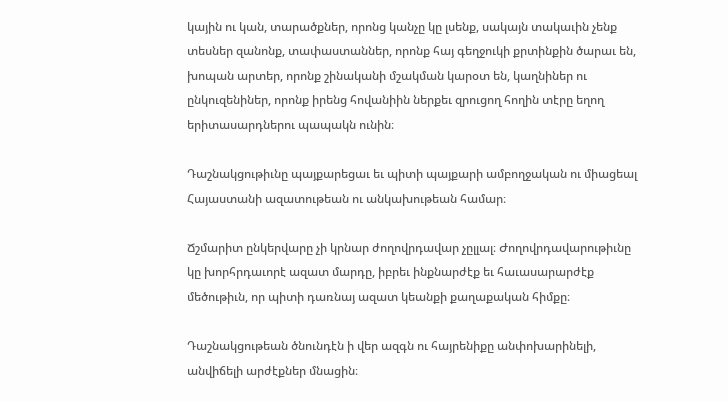կային ու կան, տարածքներ, որոնց կանչը կը լսենք, սակայն տակաւին չենք տեսներ զանոնք, տափաստաններ, որոնք հայ գեղջուկի քրտինքին ծարաւ են, խոպան արտեր, որոնք շինականի մշակման կարօտ են, կաղնիներ ու ընկուզենիներ, որոնք իրենց հովանիին ներքեւ զրուցող հողին տէրը եղող երիտասարդներու պապակն ունին։

Դաշնակցութիւնը պայքարեցաւ եւ պիտի պայքարի ամբողջական ու միացեալ Հայաստանի ազատութեան ու անկախութեան համար։

Ճշմարիտ ընկերվարը չի կրնար ժողովրդավար չըլլալ։ Ժողովրդավարութիւնը կը խորհրդաւորէ ազատ մարդը, իբրեւ ինքնարժէք եւ հաւասարարժէք մեծութիւն, որ պիտի դառնայ ազատ կեանքի քաղաքական հիմքը։

Դաշնակցութեան ծնունդէն ի վեր ազգն ու հայրենիքը անփոխարինելի, անվիճելի արժէքներ մնացին։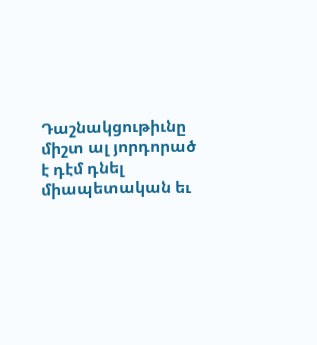Դաշնակցութիւնը միշտ ալ յորդորած է դէմ դնել միապետական եւ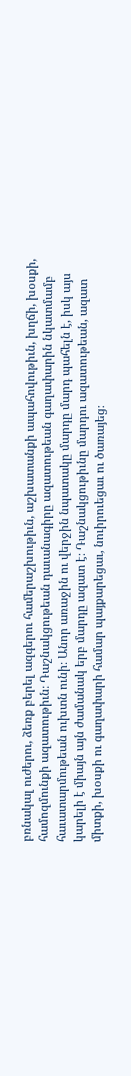բռնակալ ուժերու, ձեռք բերել ազգերու համերաշխութիւն, աշխատանքի ապահովութիւն, խղճի, խօսքի, համոզմունքի ազատութիւն։ Դաշնակցութեան դաւանագիրը ազատութեան գաղափարին նկատմամբ հաւատարմութեան ուխտն ունի։ Անոր առաջին ու վերջին նպատակը մարդը մարդ պահելն է, իսկ այս կարելի է միայն այն ժամանակ երբ մարդը ազատ է։ Դաշնակցութիւնը մարդու ազատութեան, ազատ միտքի, խօսքի ու գաղափարի համար պայքարեցաւ, նուիրուեցաւ ու ծառայեց։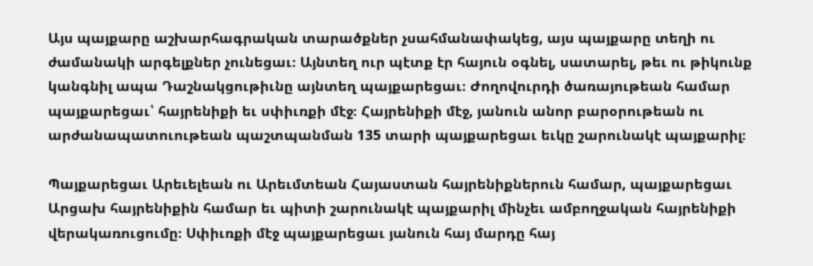Այս պայքարը աշխարհագրական տարածքներ չսահմանափակեց, այս պայքարը տեղի ու ժամանակի արգելքներ չունեցաւ։ Այնտեղ ուր պէտք էր հայուն օգնել, սատարել, թեւ ու թիկունք կանգնիլ ապա Դաշնակցութիւնը այնտեղ պայքարեցաւ։ Ժողովուրդի ծառայութեան համար պայքարեցաւ՝ հայրենիքի եւ սփիւռքի մէջ։ Հայրենիքի մէջ, յանուն անոր բարօրութեան ու արժանապատուութեան պաշտպանման 135 տարի պայքարեցաւ եւկը շարունակէ պայքարիլ։

Պայքարեցաւ Արեւելեան ու Արեւմտեան Հայաստան հայրենիքներուն համար, պայքարեցաւ Արցախ հայրենիքին համար եւ պիտի շարունակէ պայքարիլ մինչեւ ամբողջական հայրենիքի վերակառուցումը։ Սփիւռքի մէջ պայքարեցաւ յանուն հայ մարդը հայ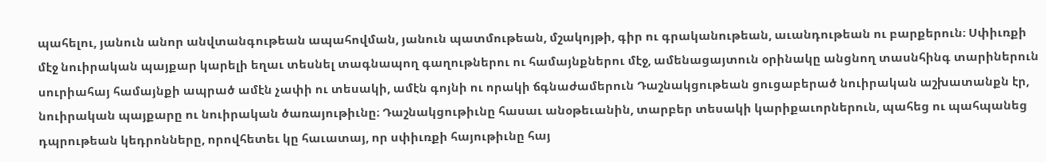պահելու, յանուն անոր անվտանգութեան ապահովման, յանուն պատմութեան, մշակոյթի, գիր ու գրականութեան, աւանդութեան ու բարքերուն։ Սփիւռքի մէջ նուիրական պայքար կարելի եղաւ տեսնել տագնապող գաղութներու ու համայնքներու մէջ, ամենացայտուն օրինակը անցնող տասնհինգ տարիներուն սուրիահայ համայնքի ապրած ամէն չափի ու տեսակի, ամէն գոյնի ու որակի ճգնաժամերուն Դաշնակցութեան ցուցաբերած նուիրական աշխատանքն էր, նուիրական պայքարը ու նուիրական ծառայութիւնը։ Դաշնակցութիւնը հասաւ անօթեւանին, տարբեր տեսակի կարիքաւորներուն, պահեց ու պահպանեց դպրութեան կեդրոնները, որովհետեւ կը հաւատայ, որ սփիւռքի հայութիւնը հայ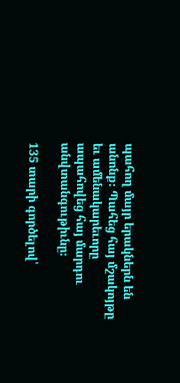պահող մայր երակներն են անոնք։ Պահեց հայ մշակոյթը եւ ամենակարեւորը ապահովեց հայ մարդու անվտանգութիւնը։

135 տարի գործելով՝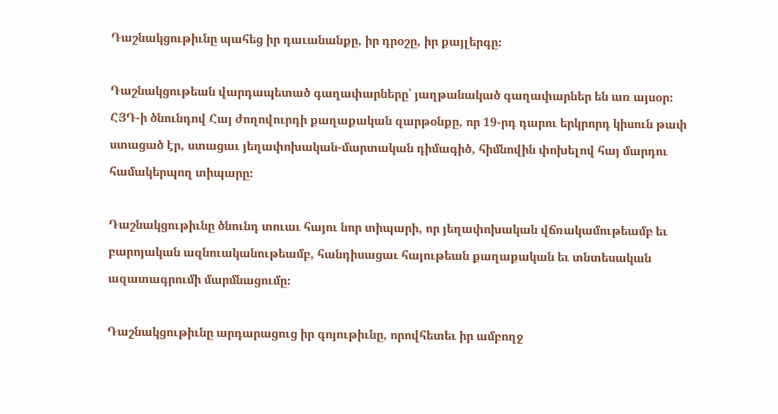Դաշնակցութիւնը պահեց իր դաւանանքը, իր դրօշը, իր քայլերգը։

Դաշնակցութեան վարդապետած գաղափարները՝ յաղթանակած գաղափարներ են առ այսօր։ ՀՅԴ-ի ծնունդով Հայ ժողովուրդի քաղաքական զարթօնքը, որ 19-րդ դարու երկրորդ կիսուն թափ ստացած էր, ստացաւ յեղափոխական-մարտական դիմագիծ, հիմնովին փոխելով հայ մարդու համակերպող տիպարը։

Դաշնակցութիւնը ծնունդ տուաւ հայու նոր տիպարի, որ յեղափոխական վճռակամութեամբ եւ բարոյական ազնուականութեամբ, հանդիսացաւ հայութեան քաղաքական եւ տնտեսական ազատագրումի մարմնացումը։

Դաշնակցութիւնը արդարացուց իր գոյութիւնը, որովհետեւ իր ամբողջ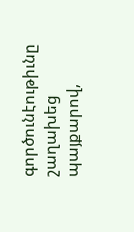գործունէութիւնը շաղախեց պայքարով,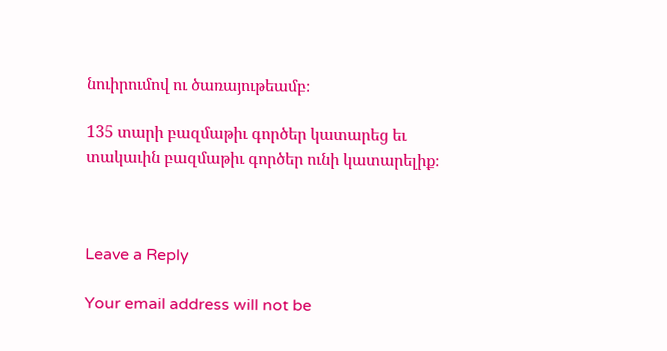նուիրումով ու ծառայութեամբ։

135 տարի բազմաթիւ գործեր կատարեց եւ տակաւին բազմաթիւ գործեր ունի կատարելիք։



Leave a Reply

Your email address will not be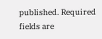published. Required fields are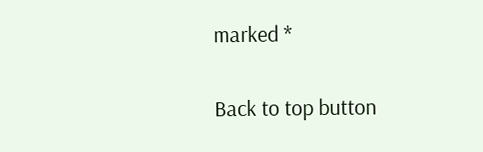marked *

Back to top button